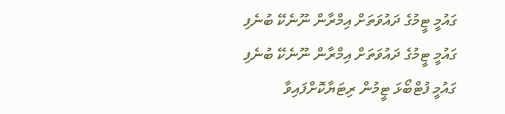ގައުމީ ޓީމުގެ ދައުވަތަށް އިމްރާން ނޫނެކޭ ބުނެފި
ގައުމީ ޓީމުގެ ދައުވަތަށް އިމްރާން ނޫނެކޭ ބުނެފި
ގައުމީ ފުޓްބޯޅަ ޓީމުން ރިޓަޔާކޮށްފައިވާ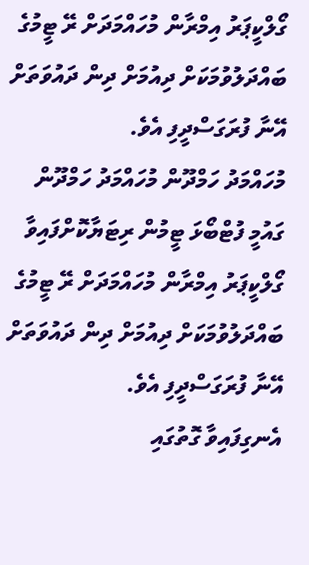ގޯލްކީޕަރު އިމްރާން މުހައްމަދަށް ރޭ ޓީމުގެ ބައްދަލުވުމަކަށް ދިއުމަށް ދިން ދައުވަތަށް އޭނާ ފުރަގަސްދީފި އެވެ.
މުހައްމަދު ހަމްދޫން މުހައްމަދު ހަމްދޫން
ގައުމީ ފުޓްބޯޅަ ޓީމުން ރިޓަޔާކޮށްފައިވާ ގޯލްކީޕަރު އިމްރާން މުހައްމަދަށް ރޭ ޓީމުގެ ބައްދަލުވުމަކަށް ދިއުމަށް ދިން ދައުވަތަށް އޭނާ ފުރަގަސްދީފި އެވެ.
އެނގިފައިވާ ގޮތުގައި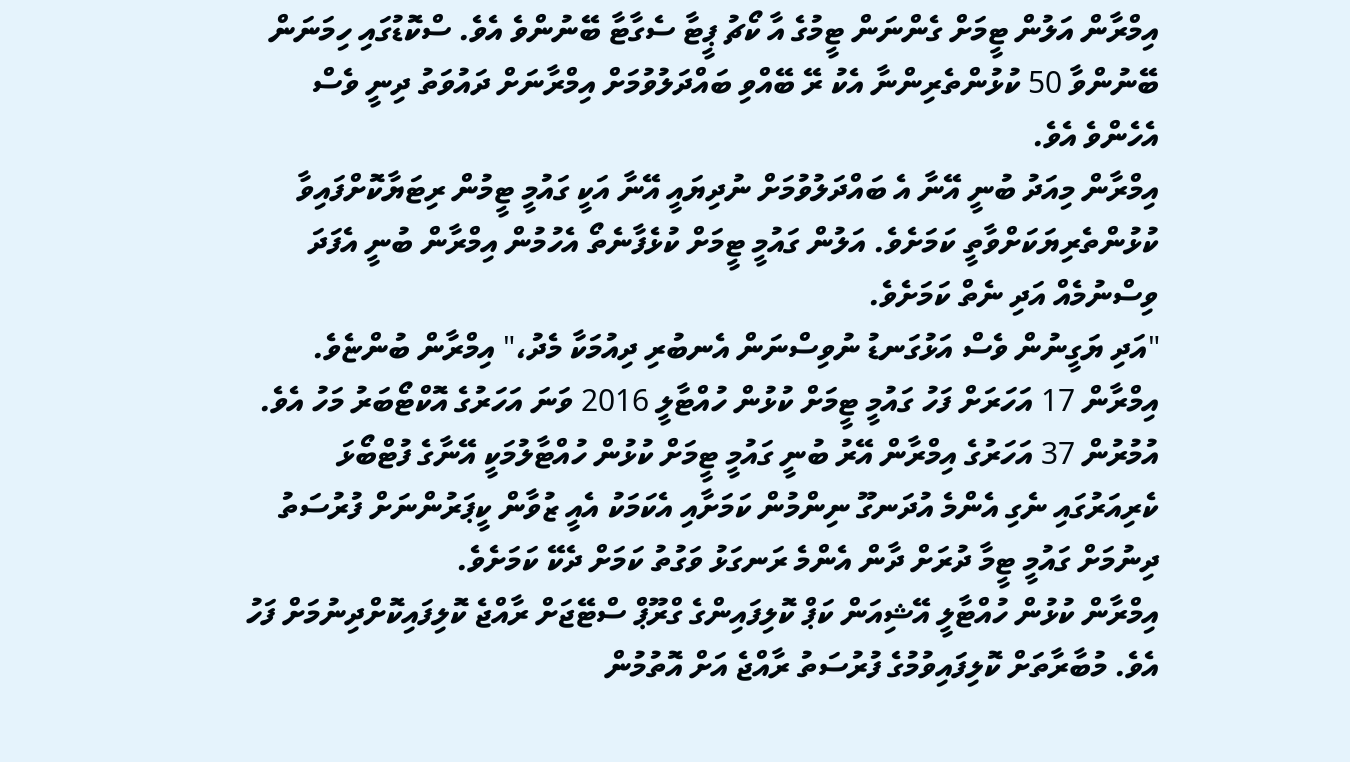އިމްރާން އަލުން ޓީމަށް ގެންނަން ޓީމުގެ އާ ކޯޗު ޕީޓާ ސެގާޓާ ބޭނުންވެ އެވެ. ސްކޮޑުގައި ހިމަނަން ބޭނުންވާ 50 ކުޅުންތެރިންނާ އެކު ރޭ ބޭއްވި ބައްދަލުވުމަށް އިމްރާނަށް ދައުވަތު ދިނީ ވެސް އެހެންވެ އެވެ.
އިމްރާން މިއަދު ބުނީ އޭނާ އެ ބައްދަލުވުމަށް ނުދިޔައީ އޭނާ އަކީ ގައުމީ ޓީމުން ރިޓަޔާކޮށްފައިވާ ކުޅުންތެރިޔަކަށްވާތީ ކަމަށެވެ. އަލުން ގައުމީ ޓީމަށް ކުޅެފާނެތޯ އެހުމުން އިމްރާން ބުނީ އެފަދަ ވިސްނުމެއް އަދި ނެތް ކަމަށެވެ.
"އަދި ޔަގީނުން ވެސް އަޅުގަނޑު ނުވިސްނަން އެނބުރި ދިއުމަކާ މެދު،" އިމްރާން ބުންޏެވެ.
އިމްރާން 17 އަހަރަށް ފަހު ގައުމީ ޓީމަށް ކުޅުން ހުއްޓާލީ 2016 ވަނަ އަހަރުގެ އޮކްޓޯބަރު މަހު އެވެ. އުމުރުން 37 އަހަރުގެ އިމްރާން އޭރު ބުނީ ގައުމީ ޓީމަށް ކުޅުން ހުއްޓާލުމަކީ އޭނާގެ ފުޓްބޯޅަ ކެރިއަރުގައި ނެގި އެންމެ އުދަނގޫ ނިންމުން ކަމަށާއި އެކަމަކު އެއީ ޒުވާން ކީޕަރުންނަށް ފުރުސަތު ދިނުމަށް ގައުމީ ޓީމާ ދުރަށް ދާން އެންމެ ރަނގަޅު ވަގުތު ކަމަށް ދެކޭ ކަމަށެވެ.
އިމްރާން ކުޅުން ހުއްޓާލީ އޭޝިއަން ކަޕް ކޮލިފައިންގެ ގްރޫޕް ސްޓޭޖަށް ރާއްޖެ ކޮލިފައިކޮށްދިނުމަށް ފަހު އެވެ. މުބާރާތަށް ކޮލިފައިވުމުގެ ފުރުސަތު ރާއްޖެ އަށް އޮތުމުން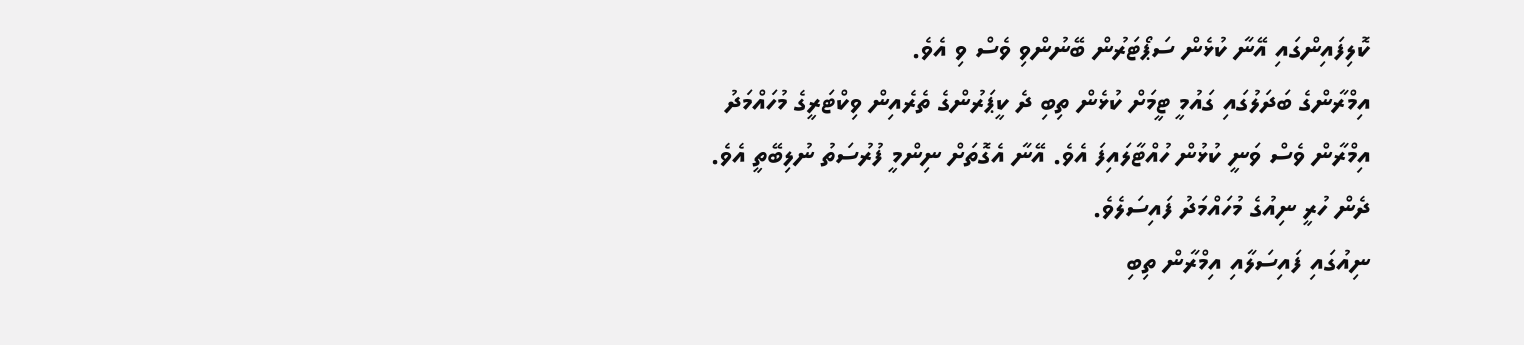ކޮލިފައިންގައި އޭނާ ކުޅެން ސަޕޯޓަރުން ބޭނުންވި ވެސް ވި އެވެ.
އިމްރާންގެ ބަދަލުގައި ގައުމީ ޓީމަށް ކުޅެން ތިބި ދެ ކީޕަރުންގެ ތެރެއިން ވިކްޓަރީގެ މުހައްމަދު އިމްރާން ވެސް ވަނީ ކުޅުން ހުއްޓާލައިފަ އެވެ. އޭނާ އެގޮތަށް ނިންމީ ފުރުސަތު ނުލިބޭތީ އެވެ. ދެން ހުރީ ނިއުގެ މުހައްމަދު ފައިސަލެވެ.
ނިއުގައި ފައިސަލާއި އިމްރާން ތިބި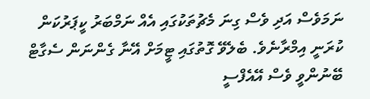ނަމަވެސް އަދި ވެސް ގިނަ މެޗުތަކުގައި އެއް ނަމްބަރު ކީޕަރުކަން ކުރަނީ އިމްރާނެވެ. ބެލެވޭ ގޮތުގައި ޓީމަށް އޭނާ ގެންނަން ސެގާޓް ބޭނުންވީ ވެސް އޭއެފްސީ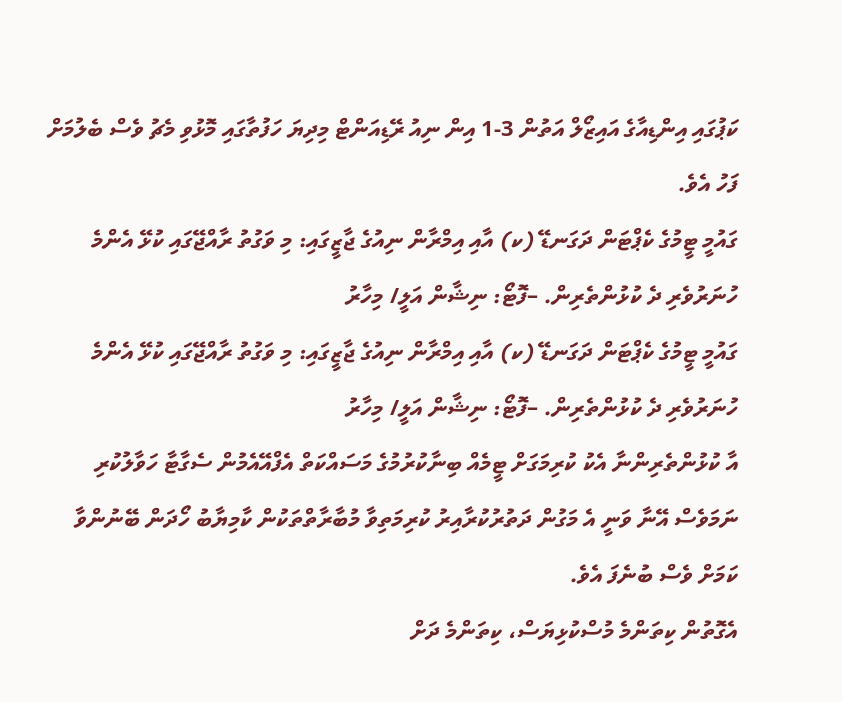ކަޕުގައި އިންޑިއާގެ އައިޒޯލް އަތުން 3-1 އިން ނިއު ރޭޑިއަންޓް މިދިޔަ ހަފުތާގައި މޮޅުވި މެޗު ވެސް ބެލުމަށް ފަހު އެވެ.
ގައުމީ ޓީމުގެ ކެޕްޓަން ދަގަނޑޭ (ކ) އާއި އިމްރާން ނިއުގެ ޖާޒީގައި: މި ވަގުތު ރާއްޖޭގައި ކުޅޭ އެންމެ ހުނަރުވެރި ދެ ކުޅުންތެރިން. –ފޮޓޯ: ނިޝާން އަލީ/ މިހާރު
ގައުމީ ޓީމުގެ ކެޕްޓަން ދަގަނޑޭ (ކ) އާއި އިމްރާން ނިއުގެ ޖާޒީގައި: މި ވަގުތު ރާއްޖޭގައި ކުޅޭ އެންމެ ހުނަރުވެރި ދެ ކުޅުންތެރިން. –ފޮޓޯ: ނިޝާން އަލީ/ މިހާރު
އާ ކުޅުންތެރިންނާ އެކު ކުރިމަގަށް ޓީމެއް ބިނާކުރުމުގެ މަސައްކަތް އެފްއޭއެމުން ސެގާޓާ ހަވާލުކުރި ނަމަވެސް އޭނާ ވަނީ އެ މަގުން ދަތުރުކުރާއިރު ކުރިމަތިވާ މުބާރާތްތަކުން ކާމިޔާބު ހޯދަން ބޭނުންވާ ކަމަށް ވެސް ބުނެފަ އެވެ.
އެގޮތުން ކިތަންމެ މުސްކުޅިޔަސް، ކިތަންމެ ދަށް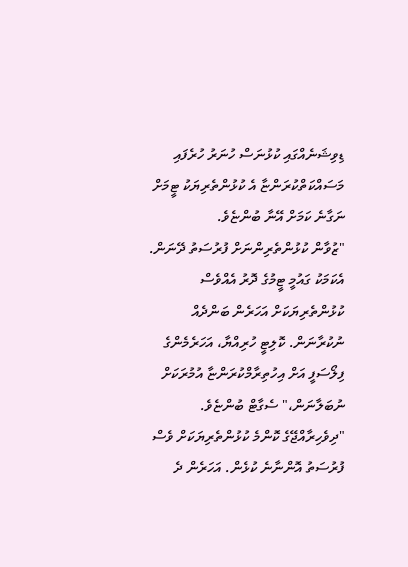ޑިވިޝަނެއްގައި ކުޅުނަސް ހުނަރު ހުރެފައި މަސައްކަތްކުރަންޏާ އެ ކުޅުންތެރިޔަކު ޓީމަށް ނަގާނެ ކަމަށް އޭނާ ބުންޏެވެ.
"ޒުވާން ކުޅުންތެރިންނަށް ފުރުސަތު ދޭނަން. އެކަމަކު ގައުމީ ޓީމުގެ ދޮރު އެއްވެސް ކުޅުންތެރިޔަކަށް އަހަރެން ބަންދެއް ނުކުރާނަން. ކޮލިޓީ ހުރިއްޔާ، އަހަރެމެންގެ ފިލޯސަފީ އަށް އިހުތިރާމްކުރަންޏާ އުމުރަކަށް ނުބަލާނަން،" ސެގާޓް ބުންޏެވެ. "ދިވެހިރާއްޖޭގެ ކޮންމެ ކުޅުންތެރިޔަކަށް ވެސް ފުރުސަތު އޮންނާނެ ކުޅެން. އަހަރެން ދެ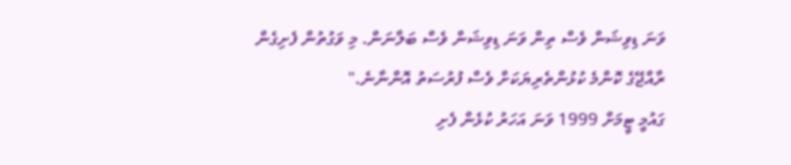ވަނަ ޑިވިޝަން ވެސް ތިން ވަނަ ޑިވިޝަން ވެސް ބަލާނަން. މި ވަގުތުން ފެށިގެން ރާއްޖޭގެ ކޮންމެ ކުޅުންތެރިޔަކަށް ވެސް ފުރުސަތު އޮންނާނެ."
ގައުމީ ޓީމަށް 1999 ވަނަ އަހަރު ކުޅެން ފެށި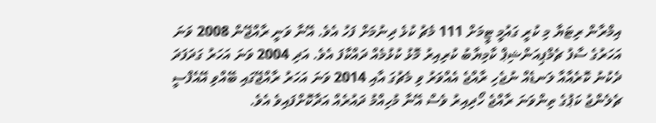އިމްރާން ރިޓަޔާ މި ކުރީ ގައުމީ ޓީމަށް 111 މެޗު ކުޅެ ދިނުމަށް ފަހު އެވެ. އޭނާ ވަނީ ރާއްޖޭން 2008 ވަނަ އަހަރުގެ ސާފު ޗެމްޕިއަންޝިޕް ކާމިޔާބު ކުރިއިރު މޮޅު ކުޅުމެއް ދައްކާފަ އެވެ. އަދި 2004 ވަނަ އަހަރު ގަދަފަދަ ދެކުނު ކޮރެއާއާ ލަނޑެއް ނުޖެހި ރާއްޖެ އެއްވަރު ވި މެޗުގަ އާއި 2014 ވަނަ އަހަރު ރާއްޖޭގައި ބޭއްވި އޭއެފްސީ ޗެލެންޖު ކަޕުގެ ތިންވަނަ ރާއްޖެ ހޯދިއިރު ވެސް އޭނާ މުހިއްމު ދައުރެއް އަދާކޮށްފައިވެ އެވެ.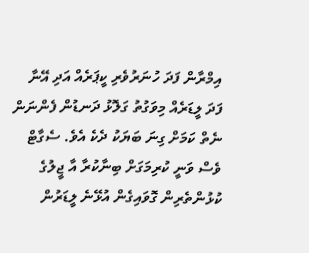އިމްރާން ފަދަ ހުނަރުވެރި ކީޕަރެއް އަދި އޭނާ ފަދަ ލީޑަރެއް މިވަގުތު ގަލޮޅު ދަނޑުން ފެންނަން ނެތް ކަމަށް ގިނަ ބަޔަކު ދެކެ އެވެ. ސެގާޓް ވެސް ވަނީ ކުރިމަގަށް ބިނާކުރާ އާ ޖީލުގެ ކުޅުންތެރިން ގޮވައިގެން އުޅޭނެ ލީޑަރުން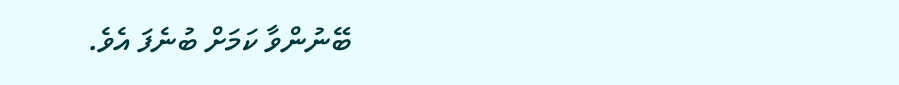ބޭނުންވާ ކަމަށް ބުނެފަ އެވެ.